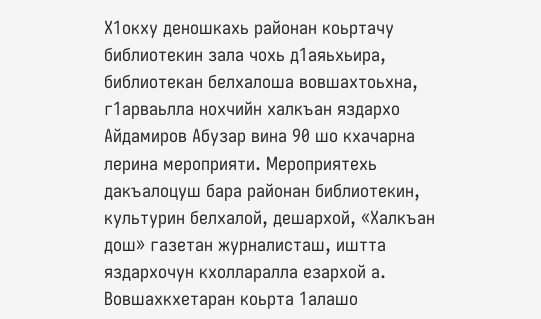Х1окху деношкахь районан коьртачу библиотекин зала чохь д1аяьхьира, библиотекан белхалоша вовшахтоьхна, г1арваьлла нохчийн халкъан яздархо Айдамиров Абузар вина 90 шо кхачарна лерина мероприяти. Мероприятехь дакъалоцуш бара районан библиотекин, культурин белхалой, дешархой, «Халкъан дош» газетан журналисташ, иштта яздархочун кхолларалла езархой а. Вовшахкхетаран коьрта 1алашо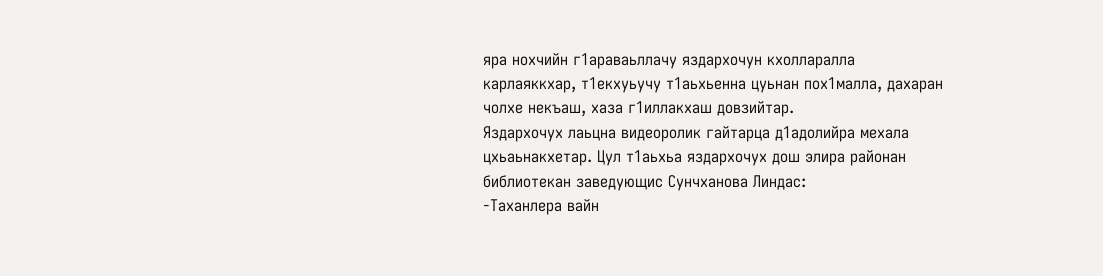яра нохчийн г1араваьллачу яздархочун кхолларалла карлаяккхар, т1екхуьучу т1аьхьенна цуьнан пох1малла, дахаран чолхе некъаш, хаза г1иллакхаш довзийтар.
Яздархочух лаьцна видеоролик гайтарца д1адолийра мехала цхьаьнакхетар. Цул т1аьхьа яздархочух дош элира районан библиотекан заведующис Сунчханова Линдас:
-Таханлера вайн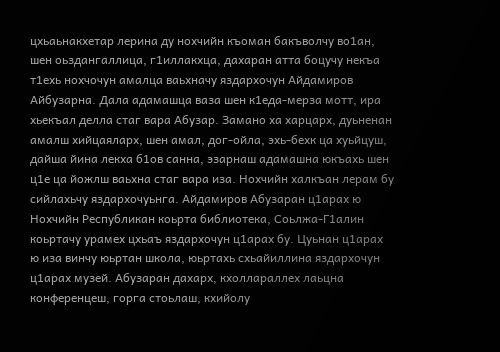цхьаьнакхетар лерина ду нохчийн къоман бакъволчу во1ан, шен оьздангаллица, г1иллакхца, дахаран атта боцучу некъа т1ехь нохчочун амалца ваьхначу яздархочун Айдамиров Айбузарна. Дала адамашца ваза шен к1еда-мерза мотт, ира хьекъал делла стаг вара Абузар. Замано ха харцарх, дуьненан амалш хийцаяларх, шен амал, дог-ойла, эхь-бехк ца хуьйцуш, дайша йина лекха б1ов санна, эзарнаш адамашна юкъахь шен ц1е ца йожлш ваьхна стаг вара иза. Нохчийн халкъан лерам бу сийлахьчу яздархочуьнга. Айдамиров Абузаран ц1арах ю Нохчийн Республикан коьрта библиотека, Соьлжа-Г1алин коьртачу урамех цхьаъ яздархочун ц1арах бу. Цуьнан ц1арах ю иза винчу юьртан школа, юьртахь схьайиллина яздархочун ц1арах музей. Абузаран дахарх, кхоллараллех лаьцна конференцеш, горга стоьлаш, кхийолу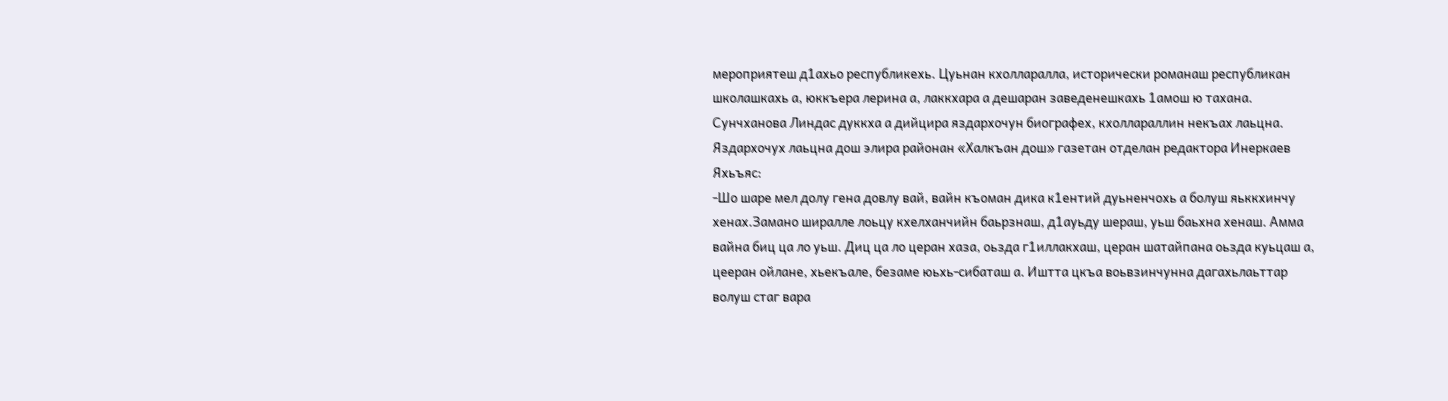мероприятеш д1ахьо республикехь. Цуьнан кхолларалла, исторически романаш республикан школашкахь а, юккъера лерина а, лаккхара а дешаран заведенешкахь 1амош ю тахана.
Сунчханова Линдас дуккха а дийцира яздархочун биографех, кхоллараллин некъах лаьцна.
Яздархочух лаьцна дош элира районан «Халкъан дош» газетан отделан редактора Инеркаев Яхьъяс:
-Шо шаре мел долу гена довлу вай, вайн къоман дика к1ентий дуьненчохь а болуш яьккхинчу хенах.Замано ширалле лоьцу кхелханчийн баьрзнаш, д1ауьду шераш, уьш баьхна хенаш. Амма вайна биц ца ло уьш. Диц ца ло церан хаза, оьзда г1иллакхаш, церан шатайпана оьзда куьцаш а, цееран ойлане, хьекъале, безаме юьхь-сибаташ а. Иштта цкъа воьвзинчунна дагахьлаьттар волуш стаг вара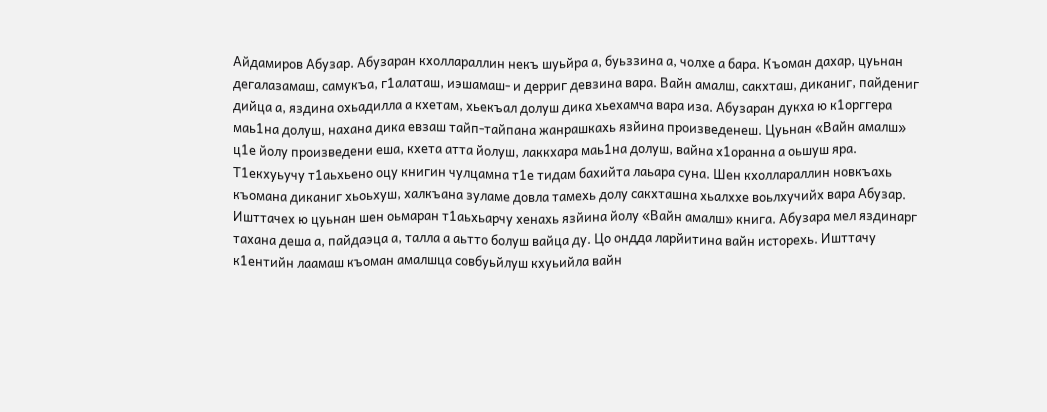Айдамиров Абузар. Абузаран кхоллараллин некъ шуьйра а, буьззина а, чолхе а бара. Къоман дахар, цуьнан дегалазамаш, самукъа, г1алаташ, иэшамаш- и дерриг девзина вара. Вайн амалш, сакхташ, диканиг, пайдениг дийца а, яздина охьадилла а кхетам, хьекъал долуш дика хьехамча вара иза. Абузаран дукха ю к1орггера маь1на долуш, нахана дика евзаш тайп-тайпана жанрашкахь язйина произведенеш. Цуьнан «Вайн амалш» ц1е йолу произведени еша, кхета атта йолуш, лаккхара маь1на долуш, вайна х1оранна а оьшуш яра. Т1екхуьучу т1аьхьено оцу книгин чулцамна т1е тидам бахийта лаьара суна. Шен кхоллараллин новкъахь къомана диканиг хьоьхуш, халкъана зуламе довла тамехь долу сакхташна хьалххе воьлхучийх вара Абузар. Ишттачех ю цуьнан шен оьмаран т1аьхьарчу хенахь язйина йолу «Вайн амалш» книга. Абузара мел яздинарг тахана деша а, пайдаэца а, талла а аьтто болуш вайца ду. Цо ондда ларйитина вайн исторехь. Ишттачу к1ентийн лаамаш къоман амалшца совбуьйлуш кхуьийла вайн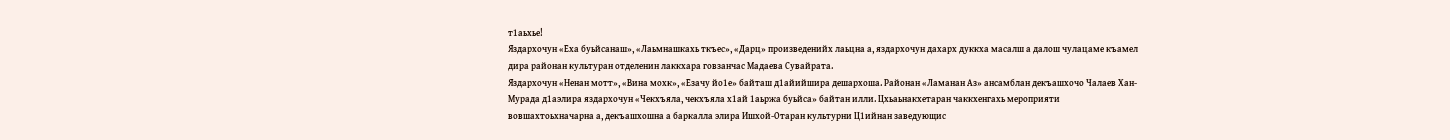т1аьхье!
Яздархочун «Еха буьйсанаш», «Лаьмнашкахь ткъес», «Дарц» произведенийх лаьцна а, яздархочун дахарх дуккха масалш а далош чулацаме къамел дира районан культуран отделенин лаккхара говзанчас Мадаева Сувайрата.
Яздархочун «Ненан мотт», «Вина мохк», «Езачу йо1е» байташ д1айийшира дешархоша. Районан «Ламанан Аз» ансамблан декъашхочо Чалаев Хан-Мурада д1аэлира яздархочун «Чекхъяла, чекхъяла х1ай 1аьржа буьйса» байтан илли. Цхьаьнакхетаран чаккхенгахь мероприяти вовшахтоьхначарна а, декъашхошна а баркалла элира Ишхой-Отаран культурни Ц1ийнан заведующис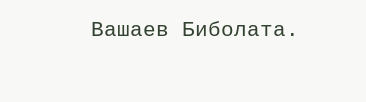Вашаев Биболата.